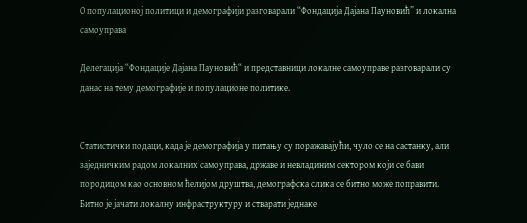О популационој политици и демографији разговарали “Фондација Дајана Пауновић” и локална самоуправа

Делегација “Фондације Дајана Пауновић“ и представници локалне самоуправе разговарали су данас на тему демографије и популационе политике.


Статистички подаци, када је демографија у питању су поражавајући, чуло се на састанку, али заједничким радом локалних самоуправа, државе и невладиним сектором који се бави породицом као основном ћелијом друштва, демографска слика се битно може поправити.
Битно је јачати локалну инфраструктуру и стварати једнаке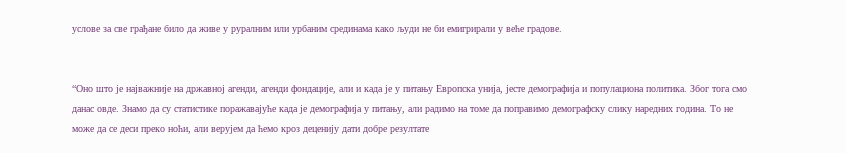услове за све грађане било да живе у руралним или урбаним срединама како људи не би емигрирали у веће градове.


“Оно што је најважније на државној агенди, агенди фондације, али и када је у питању Европска унија, јесте демографија и популациона политика. Због тога смо данас овде. Знамо да су статистике поражавајуће када је демографија у питању, али радимо на томе да поправимо демографску слику наредних година. То не може да се деси преко ноћи, али верујем да ћемо кроз деценију дати добре резултате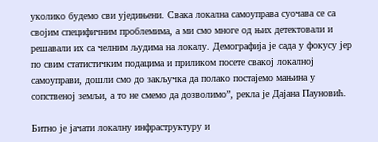уколико будемо сви уједињени. Свака локална самоуправа суочава се са својим специфичним проблемима, а ми смо многе од њих детектовали и решавали их са челним људима на локалу. Демографија је сада у фокусу јер по свим статистичким подацима и приликом посете свакој локалној самоуправи, дошли смо до закључка да полако постајемо мањина у сопственој земљи, а то не смемо да дозволимо”, рекла је Дајана Пауновић.

Битно је јачати локалну инфраструктуру и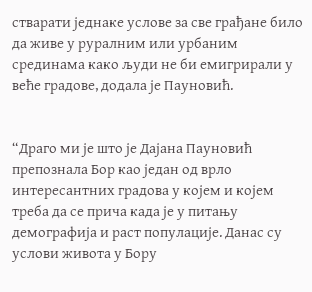стварати једнаке услове за све грађане било да живе у руралним или урбаним срединама како људи не би емигрирали у веће градове, додала је Пауновић.


“Драго ми је што је Дајана Пауновић препознала Бор као један од врло интересантних градова у којем и којем треба да се прича када је у питању демографија и раст популације. Данас су услови живота у Бору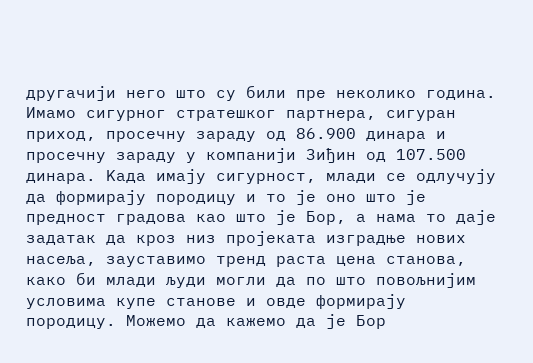другачији него што су били пре неколико година. Имамо сигурног стратешког партнера, сигуран приход, просечну зараду од 86.900 динара и просечну зараду у компанији Зиђин од 107.500 динара. Kада имају сигурност, млади се одлучују да формирају породицу и то је оно што је предност градова као што је Бор, а нама то даје задатак да кроз низ пројеката изградње нових насеља, зауставимо тренд раста цена станова, како би млади људи могли да по што повољнијим условима купе станове и овде формирају породицу. Можемо да кажемо да је Бор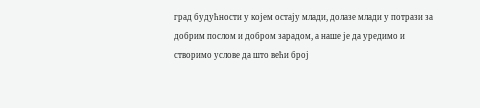град будућности у којем остају млади, долазе млади у потрази за добрим послом и добром зарадом, а наше је да уредимо и створимо услове да што већи број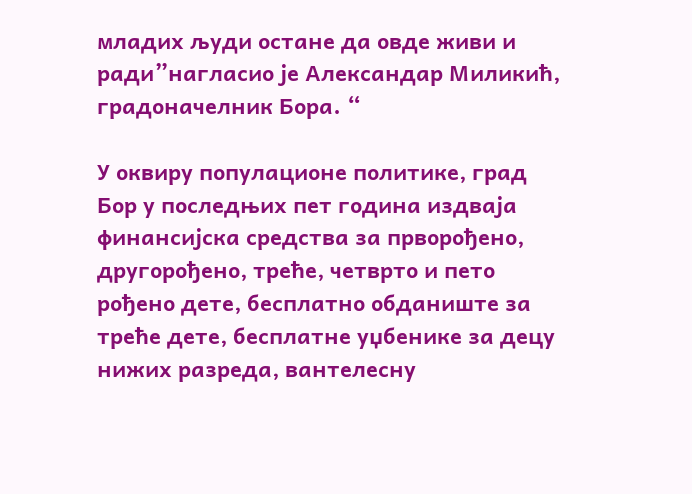младих људи остане да овде живи и ради”нагласио је Александар Миликић, градоначелник Бора. “

У оквиру популационе политике, град Бор у последњих пет година издваја финансијска средства за прворођено, другорођено, треће, четврто и пето рођено дете, бесплатно обданиште за треће дете, бесплатне уџбенике за децу нижих разреда, вантелесну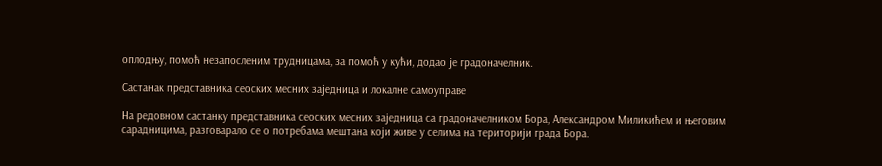оплодњу, помоћ незапосленим трудницама, за помоћ у кући, додао је градоначелник.

Састанак представника сеоских месних заједница и локалне самоуправе

На редовном састанку представника сеоских месних заједница са градоначелником Бора, Александром Миликићем и његовим сарадницима, разговарало се о потребама мештана који живе у селима на територији града Бора.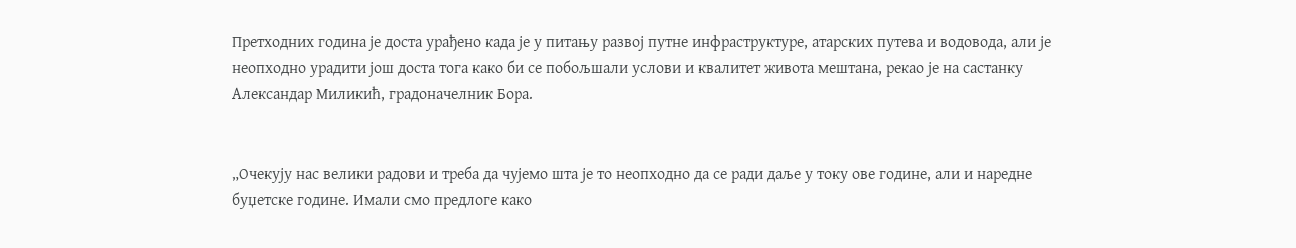Претходних година је доста урађено када је у питању развој путне инфраструктуре, атарских путева и водовода, али је неопходно урадити још доста тога како би се побољшали услови и квалитет живота мештана, рекао је на састанку Александар Миликић, градоначелник Бора.


„Очекују нас велики радови и треба да чујемо шта је то неопходно да се ради даље у току ове године, али и наредне буџетске године. Имали смо предлоге како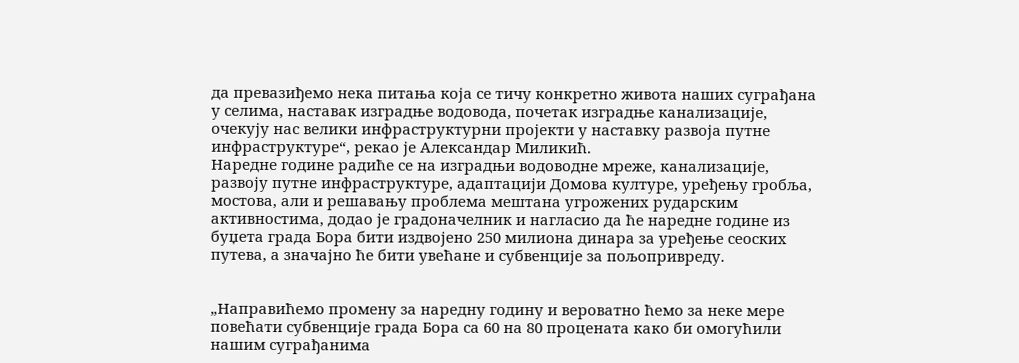да превазиђемо нека питања која се тичу конкретно живота наших суграђана у селима, наставак изградње водовода, почетак изградње канализације, очекују нас велики инфраструктурни пројекти у наставку развоја путне инфраструктуре“, рекао је Александар Миликић.
Наредне године радиће се на изградњи водоводне мреже, канализације, развоју путне инфраструктуре, адаптацији Домова културе, уређењу гробља, мостова, али и решавању проблема мештана угрожених рударским активностима, додао је градоначелник и нагласио да ће наредне године из буџета града Бора бити издвојено 250 милиона динара за уређење сеоских путева, а значајно ће бити увећане и субвенције за пољопривреду.


„Направићемо промену за наредну годину и вероватно ћемо за неке мере повећати субвенције града Бора са 60 на 80 процената како би омогућили нашим суграђанима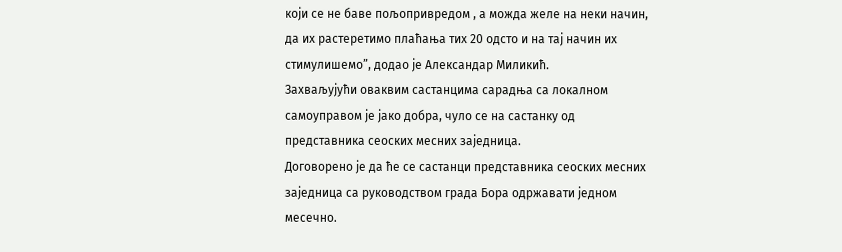који се не баве пољопривредом , а можда желе на неки начин, да их растеретимо плаћања тих 20 одсто и на тај начин их стимулишемо”, додао је Александар Миликић.
Захваљујући оваквим састанцима сарадња са локалном самоуправом је јако добра, чуло се на састанку од представника сеоских месних заједница.
Договорено је да ће се састанци представника сеоских месних заједница са руководством града Бора одржавати једном месечно.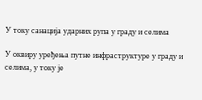У току санација ударних рупа у граду и селима

У оквиру уређења путне инфраструктуре у граду и селима, у току је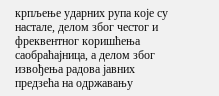крпљење ударних рупа које су настале, делом због честог и фреквентног коришћења саобраћајница, а делом због извођења радова јавних предзећа на одржавању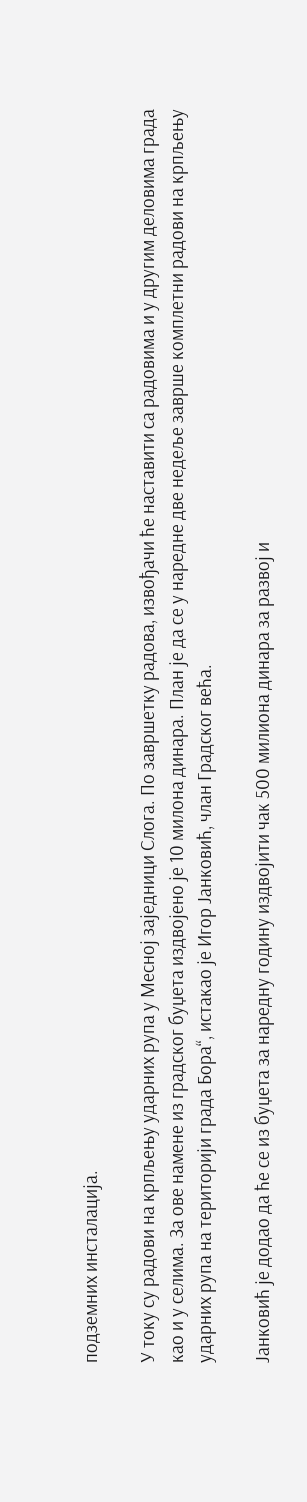подземних инсталација.

У току су радови на крпљењу ударних рупа у Месној заједници Слога. По завршетку радова, извођачи ће наставити са радовима и у другим деловима града као и у селима. За ове намене из градског буџета издвојено је 10 милона динара. План је да се у наредне две недеље заврше комплетни радови на крпљењу ударних рупа на територији града Бора“, истакао је Игор Јанковић, члан Градског већа.

Јанковић је додао да ће се из буџета за наредну годину издвојити чак 500 милиона динара за развој и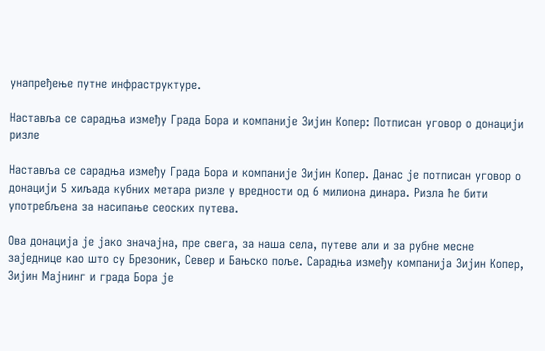унапређење путне инфраструктуре.

Наставља се сарадња између Града Бора и компаније Зијин Копер: Потписан уговор о донацији ризле

Наставља се сарадња између Града Бора и компаније Зијин Копер. Данас је потписан уговор о донацији 5 хиљада кубних метара ризле у вредности од 6 милиона динара. Ризла ће бити употребљена за насипање сеоских путева.

Ова донација је јако значајна, пре свега, за наша села, путеве али и за рубне месне заједнице као што су Брезоник, Север и Бањско поље. Сарадња између компанија Зијин Копер, Зијин Мајнинг и града Бора је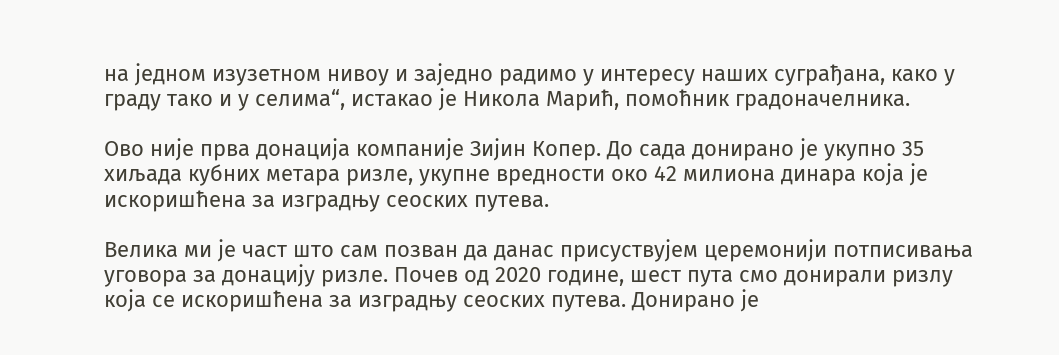на једном изузетном нивоу и заједно радимо у интересу наших суграђана, како у граду тако и у селима“, истакао је Никола Марић, помоћник градоначелника.

Ово није прва донација компаније Зијин Копер. До сада донирано је укупно 35 хиљада кубних метара ризле, укупне вредности око 42 милиона динара која је искоришћена за изградњу сеоских путева.

Велика ми је част што сам позван да данас присуствујем церемонији потписивања уговора за донацију ризле. Почев од 2020 године, шест пута смо донирали ризлу која се искоришћена за изградњу сеоских путева. Донирано је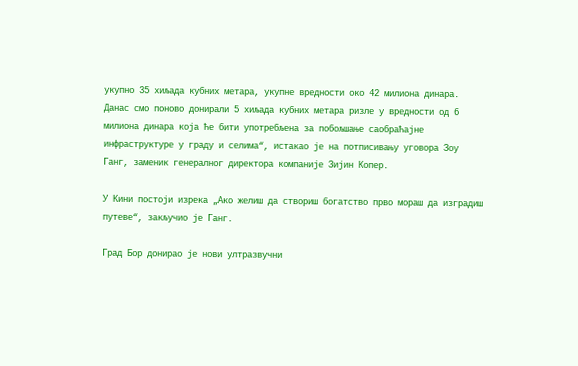укупно 35 хиљада кубних метара, укупне вредности око 42 милиона динара. Данас смо поново донирали 5 хиљада кубних метара ризле у вредности од 6 милиона динара која ће бити употребљена за побољшање саобраћајне инфраструктуре у граду и селима“, истакао је на потписивању уговора Зоу Ганг, заменик генералног директора компаније Зијин Копер.

У Кини постоји изрека „Ако желиш да створиш богатство прво мораш да изградиш путеве“, закључио је Ганг.

Град Бор донирао је нови ултразвучни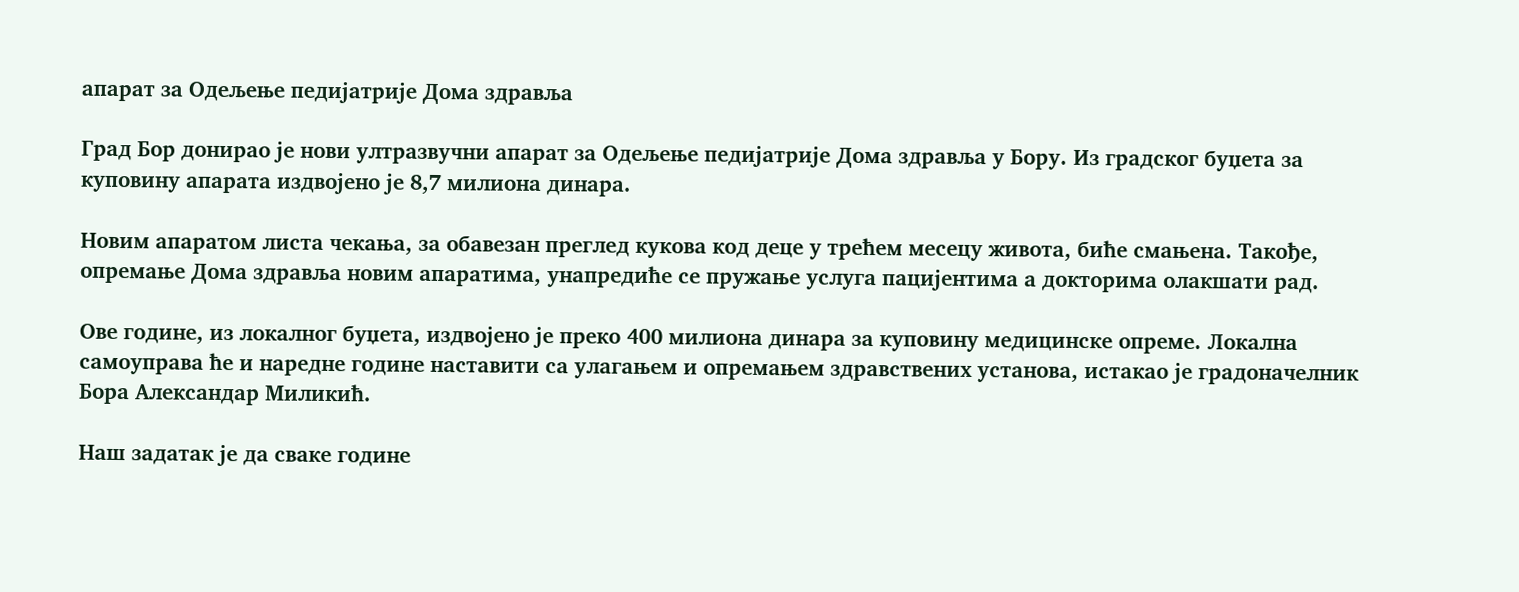апарат за Одељење педијатрије Дома здравља

Град Бор донирао је нови ултразвучни апарат за Одељење педијатрије Дома здравља у Бору. Из градског буџета за куповину апарата издвојено је 8,7 милиона динара.

Новим апаратом листа чекања, за обавезан преглед кукова код деце у трећем месецу живота, биће смањена. Такође, опремање Дома здравља новим апаратима, унапредиће се пружање услуга пацијентима а докторима олакшати рад.

Ове године, из локалног буџета, издвојено је преко 400 милиона динара за куповину медицинске опреме. Локална самоуправа ће и наредне године наставити са улагањем и опремањем здравствених установа, истакао је градоначелник Бора Александар Миликић.

Наш задатак је да сваке године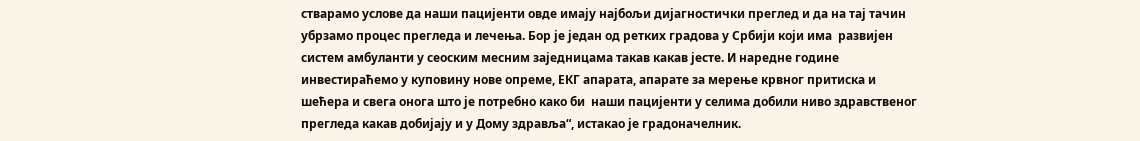стварамо услове да наши пацијенти овде имају најбољи дијагностички преглед и да на тај тачин убрзамо процес прегледа и лечења. Бор је један од ретких градова у Србији који има  развијен систем амбуланти у сеоским месним заједницама такав какав јесте. И наредне године инвестираћемо у куповину нове опреме, ЕКГ апарата, апарате за мерење крвног притиска и шећера и свега онога што је потребно како би  наши пацијенти у селима добили ниво здравственог прегледа какав добијају и у Дому здравља“, истакао је градоначелник.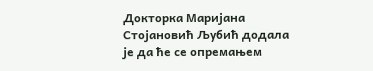Докторка Маријана Стојановић Љубић додала је да ће се опремањем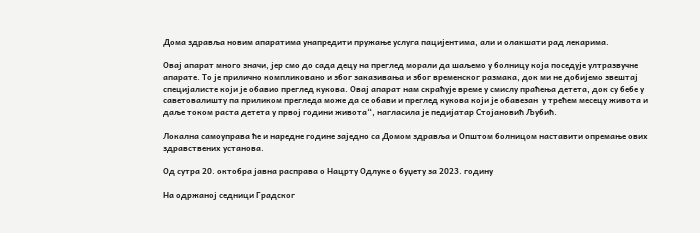Дома здравља новим апаратима унапредити пружање услуга пацијентима, али и олакшати рад лекарима.

Овај апарат много значи, јер смо до сада децу на преглед морали да шаљемо у болницу која поседује ултразвучне апарате. То је прилично компликовано и због заказивања и због временског размака, док ми не добијемо звештај специјалисте који је обавио преглед кукова. Овај апарат нам скраћује време у смислу праћења детета, док су бебе у саветовалишту па приликом прегледа може да се обави и преглед кукова који је обавезан  у трећем месецу живота и даље током раста детета у првој години живота“, нагласила је педијатар Стојановић Љубић.

Локална самоуправа ће и наредне године заједно са Домом здравља и Општом болницом наставити опремање ових здравствених установа.

Од сутра 20. октобра јавна расправа о Нацрту Одлуке о буџету за 2023. годину

На одржаној седници Градског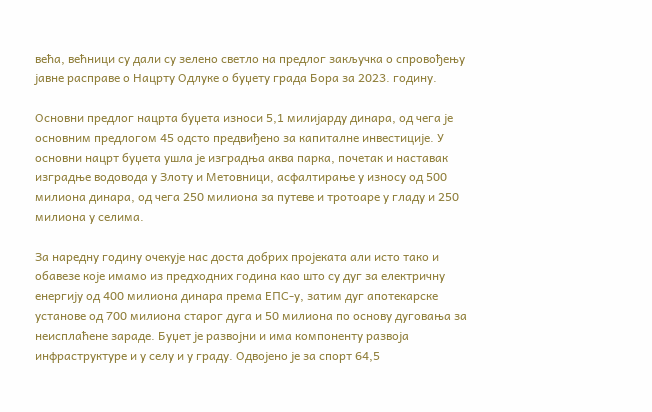већа, већници су дали су зелено светло на предлог закључка о спровођењу јавне расправе о Нацрту Одлуке о буџету града Бора за 2023. годину.

Основни предлог нацрта буџета износи 5,1 милијарду динара, од чега је основним предлогом 45 одсто предвиђено за капиталне инвестиције. У основни нацрт буџета ушла је изградња аква парка, почетак и наставак изградње водовода у Злоту и Метовници, асфалтирање у износу од 500 милиона динара, од чега 250 милиона за путеве и тротоаре у гладу и 250 милиона у селима.

За наредну годину очекује нас доста добрих пројеката али исто тако и обавезе које имамо из предходних година као што су дуг за електричну енергију од 400 милиона динара према ЕПС-у, затим дуг апотекарске установе од 700 милиона старог дуга и 50 милиона по основу дуговања за неисплаћене зараде. Буџет је развојни и има компоненту развоја инфраструктуре и у селу и у граду. Одвојено је за спорт 64,5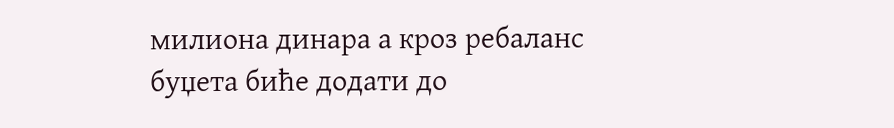милиона динара а кроз ребаланс буџета биће додати до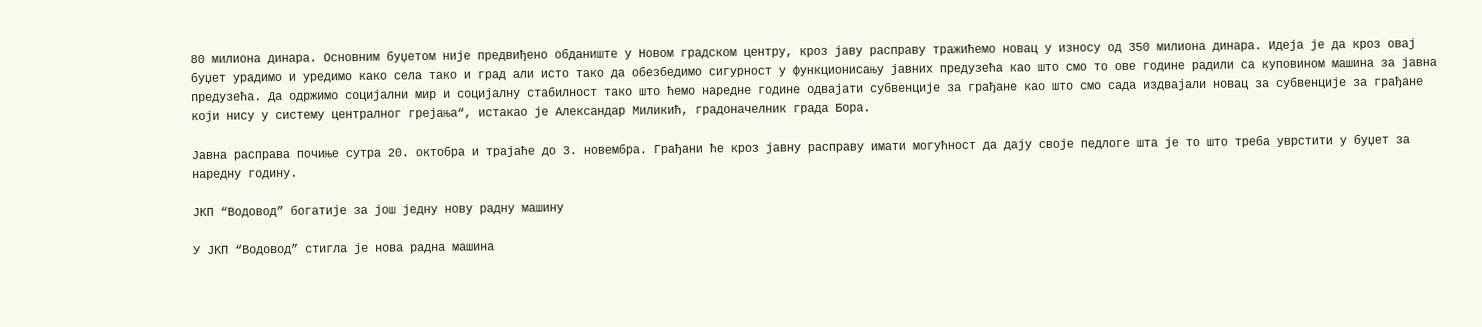80 милиона динара. Основним буџетом није предвиђено обданиште у Новом градском центру, кроз јаву расправу тражићемо новац у износу од 350 милиона динара. Идеја је да кроз овај буџет урадимо и уредимо како села тако и град али исто тако да обезбедимо сигурност у функционисању јавних предузећа као што смо то ове године радили са куповином машина за јавна предузећа. Да одржимо социјални мир и социјалну стабилност тако што ћемо наредне године одвајати субвенције за грађане као што смо сада издвајали новац за субвенције за грађане који нису у систему централног грејања“, истакао је Александар Миликић, градоначелник града Бора.

Јавна расправа почиње сутра 20. октобра и трајаће до 3. новембра. Грађани ће кроз јавну расправу имати могућност да дају своје педлоге шта је то што треба уврстити у буџет за наредну годину.

ЈКП “Водовод” богатије за још једну нову радну машину

У ЈKП “Водовод” стигла је нова радна машина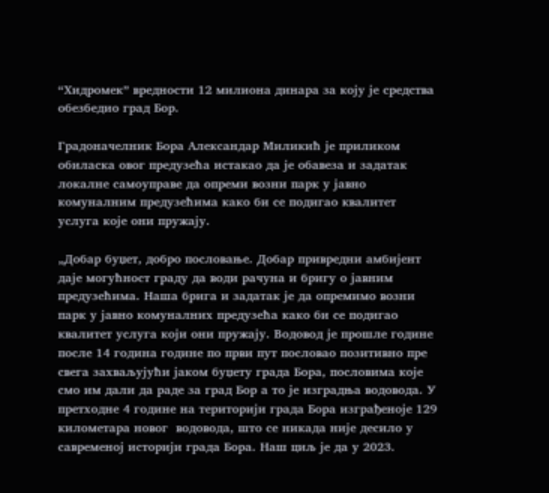“Хидромек” вредности 12 милиона динара за коју је средства обезбедио град Бор.

Градоначелник Бора Александар Миликић jе приликом обиласка овог предузећа истакао да је обавеза и задатак локалне самоуправе да опреми возни парк у јавно комуналним предузећима како би се подигао квалитет услуга које они пружају.

„Добар буџет, добро пословање. Добар привредни амбијент даје могућност граду да води рачуна и бригу о јавним предузећима. Наша брига и задатак је да опремимо возни парк у јавно комуналних предузећа како би се подигао квалитет услуга који они пружају. Водовод је прошле године после 14 година године по први пут пословао позитивно пре свега захваљујући јаком буџету града Бора, пословима које смо им дали да раде за град Бор а то је изградња водовода. У претходне 4 године на територији града Бора изграђеноје 129 километара новог  водовода, што се никада није десило у савременој историји града Бора. Наш циљ је да у 2023.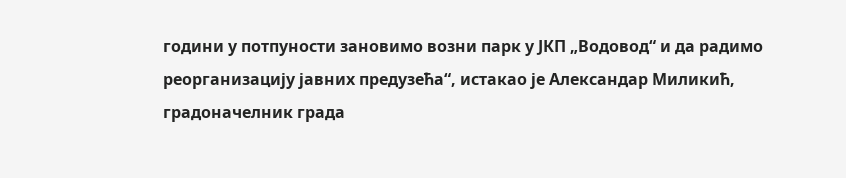години у потпуности зановимо возни парк у ЈКП „Водовод“ и да радимо реорганизацију јавних предузећа“, истакао је Александар Миликић, градоначелник града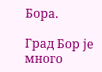Бора.

Град Бор је много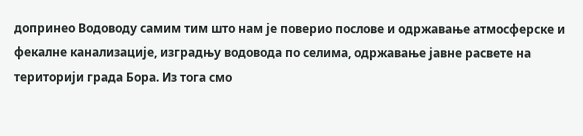допринео Водоводу самим тим што нам је поверио послове и одржавање атмосферске и фекалне канализације, изградњу водовода по селима, одржавање јавне расвете на територији града Бора. Из тога смо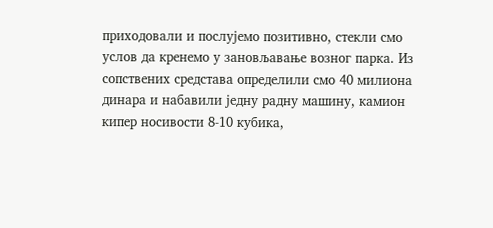приходовали и послујемо позитивно, стекли смо услов да кренемо у зановљавање возног парка. Из сопствених средстава определили смо 40 милиона динара и набавили једну радну машину, камион кипер носивости 8-10 кубика,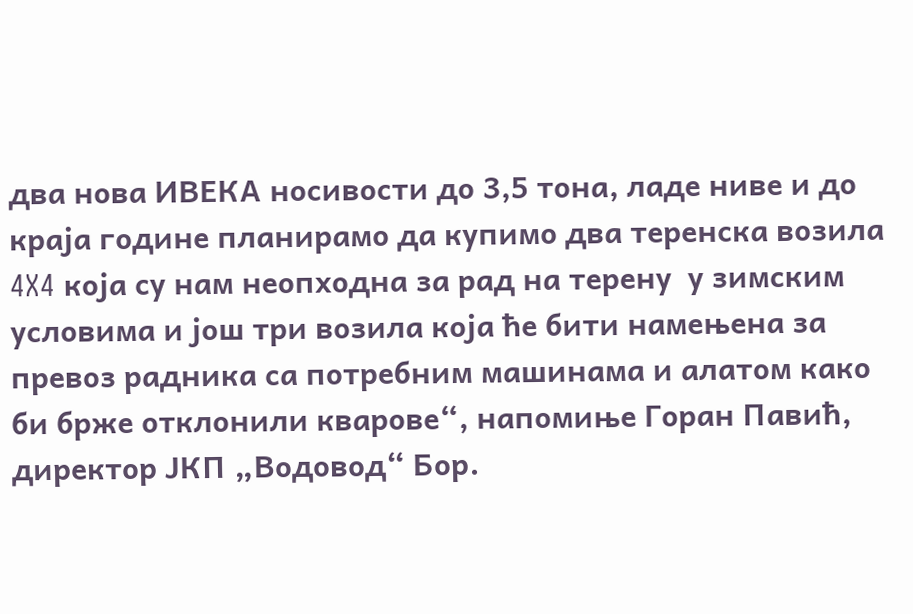два нова ИВЕКА носивости до 3,5 тона, ладе ниве и до краја године планирамо да купимо два теренска возила 4X4 која су нам неопходна за рад на терену  у зимским условима и још три возила која ће бити намењена за превоз радника са потребним машинама и алатом како би брже отклонили кварове“, напомиње Горан Павић, директор ЈКП „Водовод“ Бор.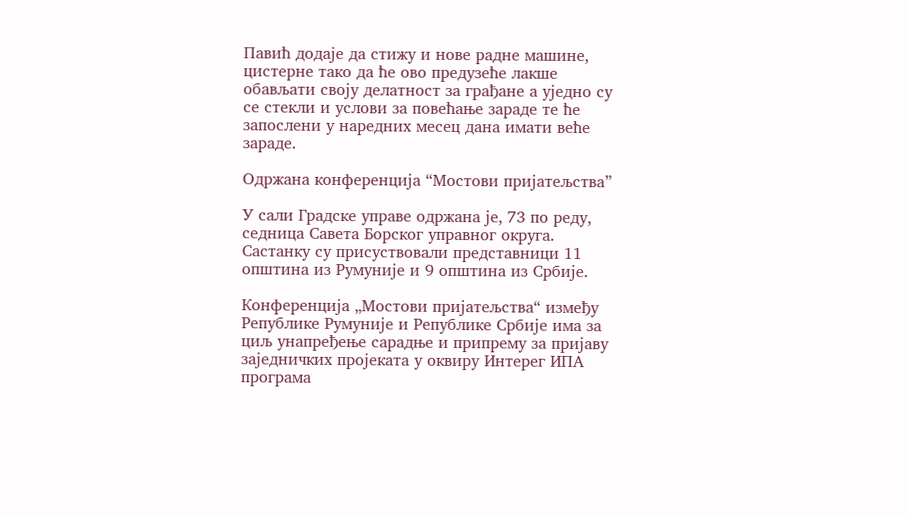Павић додаје да стижу и нове радне машине, цистерне тако да ће ово предузеће лакше обављати своју делатност за грађане а уједно су се стекли и услови за повећање зараде те ће запослени у наредних месец дана имати веће зараде.

Одржана конференција “Мостови пријатељства”

У сали Градске управе одржана је, 73 по реду, седница Савета Борског управног округа. Састанку су присуствовали представници 11 општина из Румуније и 9 општина из Србије.

Конференција „Мостови пријатељства“ између Републике Румуније и Републике Србије има за циљ унапређење сарадње и припрему за пријаву заједничких пројеката у оквиру Интерег ИПА програма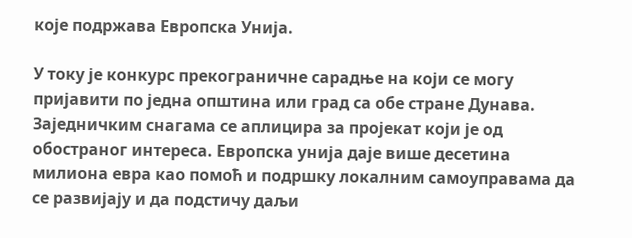које подржава Европска Унија.

У току је конкурс прекограничне сарадње на који се могу пријавити по једна општина или град са обе стране Дунава. Заједничким снагама се аплицира за пројекат који је од обостраног интереса. Европска унија даје више десетина милиона евра као помоћ и подршку локалним самоуправама да се развијају и да подстичу даљи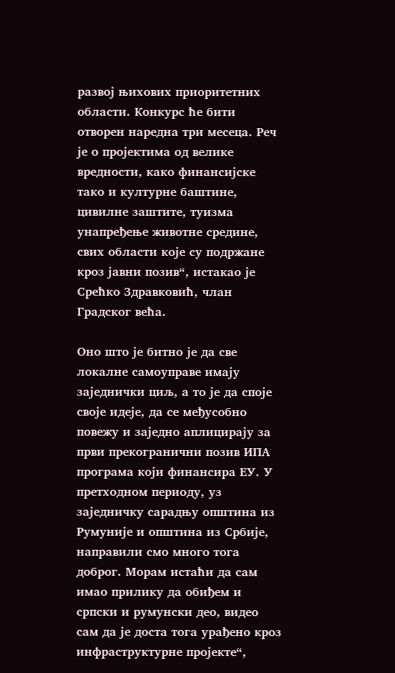развој њихових приоритетних области. Конкурс ће бити отворен наредна три месеца. Реч је о пројектима од велике вредности, како финансијске тако и културне баштине, цивилне заштите, туизма унапређење животне средине, свих области које су подржане кроз јавни позив“, истакао је Срећко Здравковић, члан Градског већа.

Оно што је битно је да све локалне самоуправе имају заједнички циљ, а то је да споје своје идеје, да се међусобно повежу и заједно аплицирају за први прекогранични позив ИПА програма који финансира ЕУ. У претходном периоду, уз заједничку сарадњу општина из Румуније и општина из Србије, направили смо много тога доброг. Морам истаћи да сам имао прилику да обиђем и српски и румунски део, видео сам да је доста тога урађено кроз инфраструктурне пројекте“,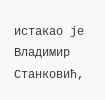истакао је Владимир Станковић,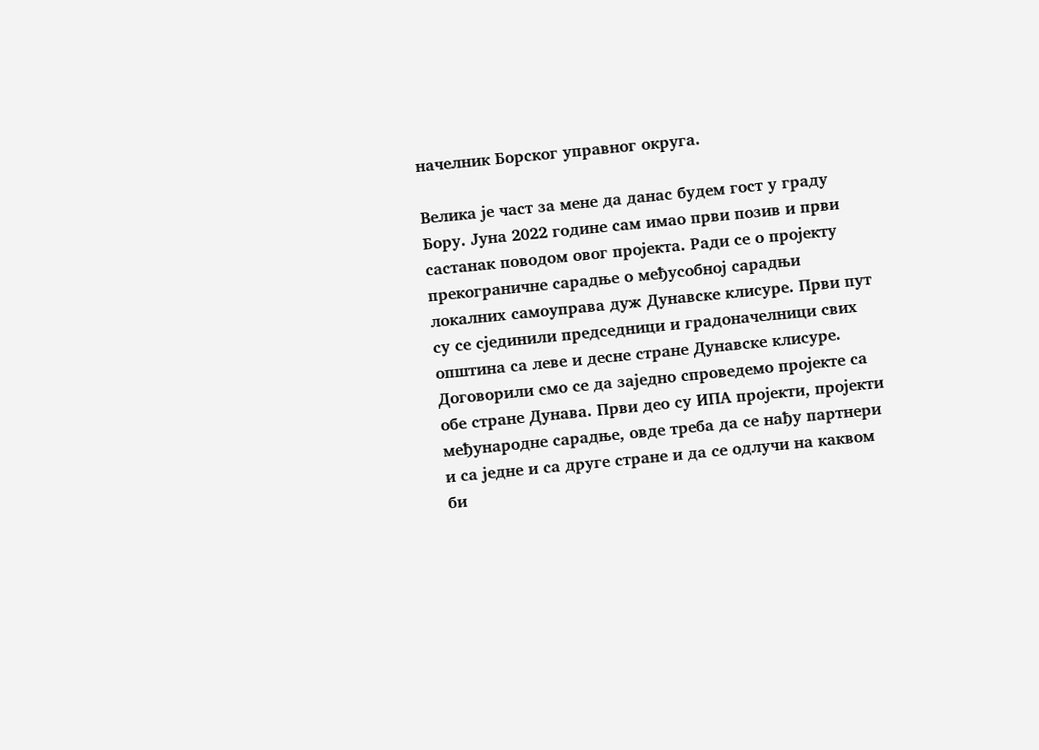начелник Борског управног округа.

Велика је част за мене да данас будем гост у граду Бору. Јуна 2022 године сам имао први позив и први састанак поводом овог пројекта. Ради се о пројекту прекограничне сарадње о међусобној сарадњи локалних самоуправа дуж Дунавске клисуре. Први пут су се сјединили председници и градоначелници свих општина са леве и десне стране Дунавске клисуре. Договорили смо се да заједно спроведемо пројекте са обе стране Дунава. Први део су ИПА пројекти, пројекти међународне сарадње, овде треба да се нађу партнери и са једне и са друге стране и да се одлучи на каквом би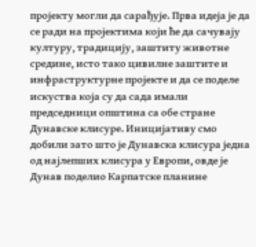пројекту могли да сарађује. Прва идеја је да се ради на пројектима који ће да сачувају културу, традицију, заштиту животне средине, исто тако цивилне заштите и инфраструктурне пројекте и да се поделе искуства која су да сада имали председници општина са обе стране Дунавске клисуре. Иницијативу смо добили зато што је Дунавска клисура једна од најлепших клисура у Европи, овде је Дунав поделио Карпатске планине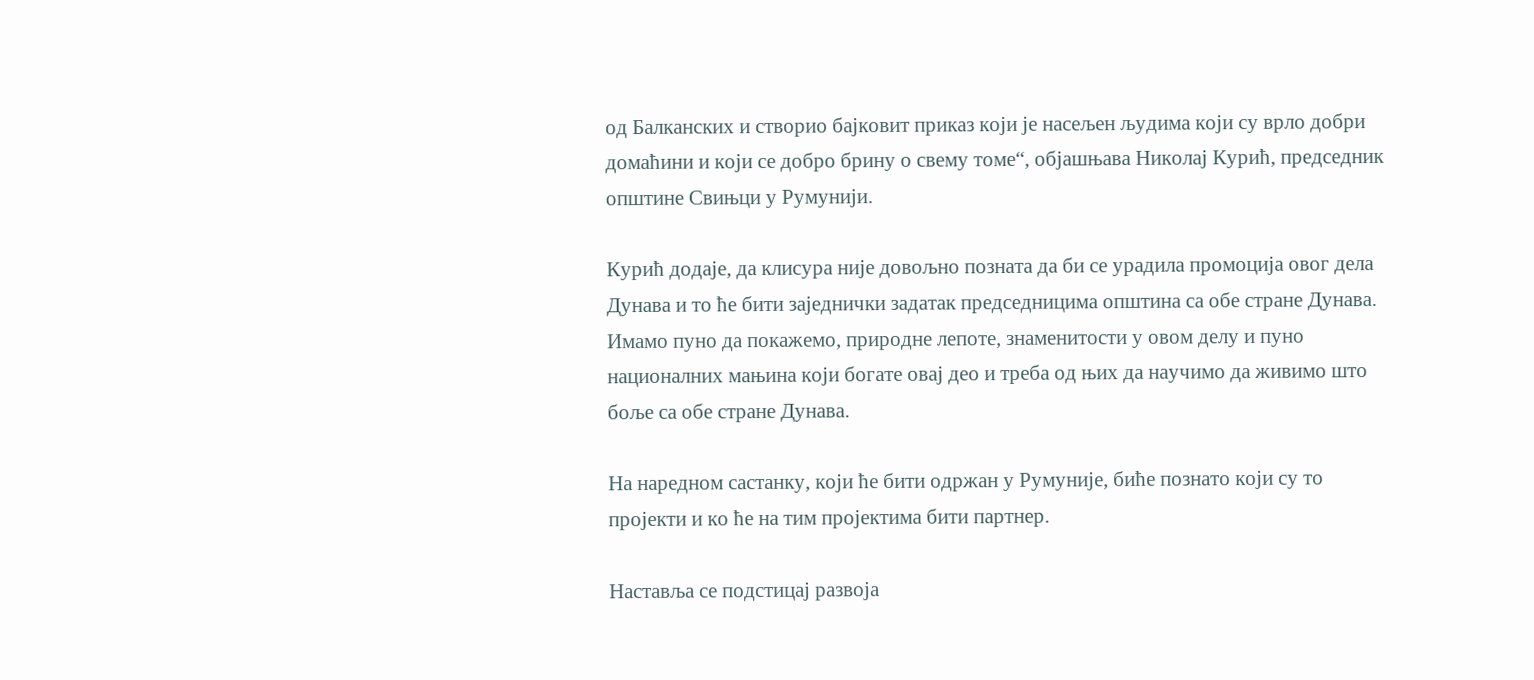од Балканских и створио бајковит приказ који је насељен људима који су врло добри домаћини и који се добро брину о свему томе“, објашњава Николај Курић, председник општине Свињци у Румунији.

Курић додаје, да клисура није довољно позната да би се урадила промоција овог дела Дунава и то ће бити заједнички задатак председницима општина са обе стране Дунава. Имамо пуно да покажемо, природне лепоте, знаменитости у овом делу и пуно националних мањина који богате овај део и треба од њих да научимо да живимо што боље са обе стране Дунава.

На наредном састанку, који ће бити одржан у Румуније, биће познато који су то пројекти и ко ће на тим пројектима бити партнер.

Наставља се подстицај развоја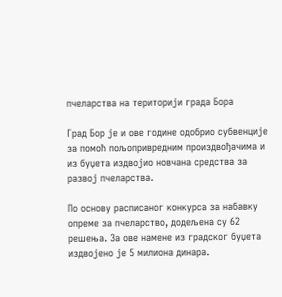пчеларства на територији града Бора

Град Бор је и ове године одобрио субвенције за помоћ пољопривредним произдвођачима и из буџета издвојио новчана средства за развој пчеларства.

По основу расписаног конкурса за набавку опреме за пчеларство, додељена су 62 решења. За ове намене из градског буџета издвојено је 5 милиона динара.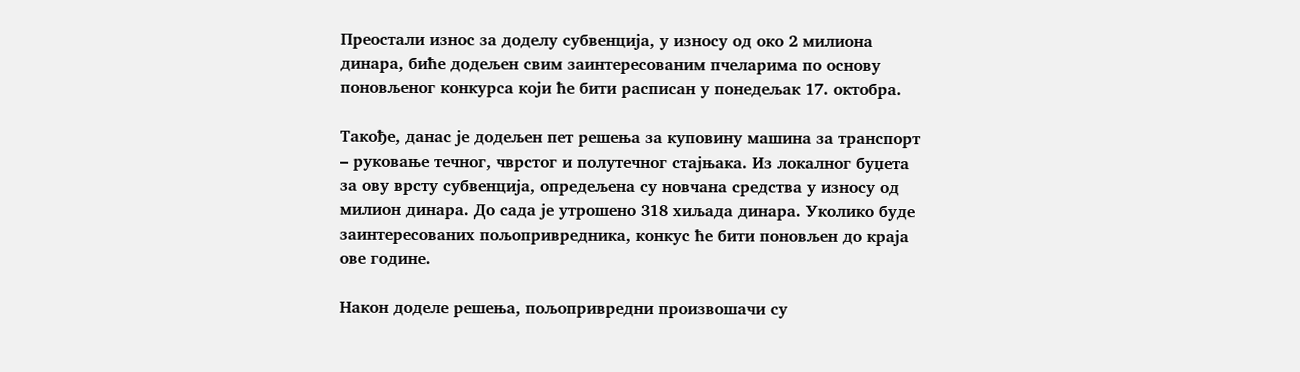Преостали износ за доделу субвенција, у износу од око 2 милиона динара, биће додељен свим заинтересованим пчеларима по основу поновљеног конкурса који ће бити расписан у понедељак 17. октобра.

Такође, данас је додељен пет решења за куповину машина за транспорт – руковање течног, чврстог и полутечног стајњака. Из локалног буџета за ову врсту субвенција, опредељена су новчана средства у износу од милион динара. До сада је утрошено 318 хиљада динара. Уколико буде заинтересованих пољопривредника, конкус ће бити поновљен до краја ове године.

Након доделе решења, пољопривредни произвошачи су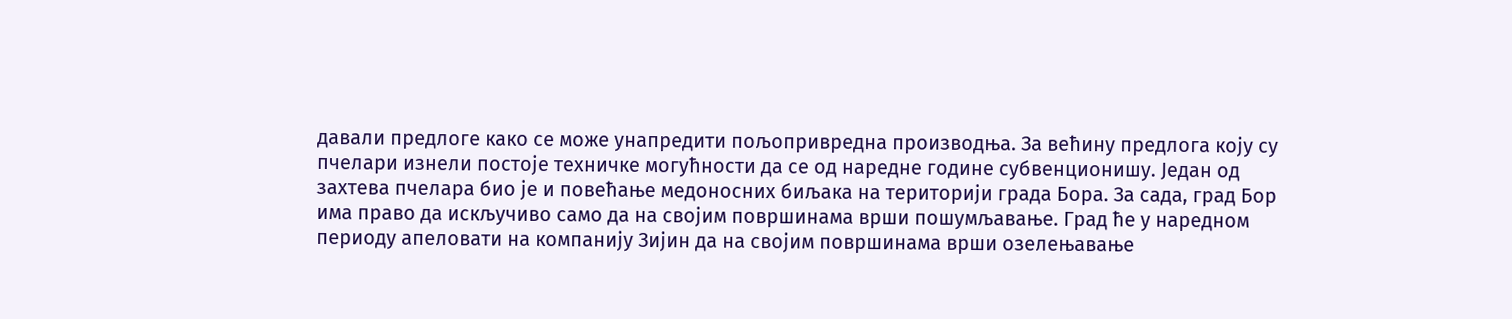давали предлоге како се може унапредити пољопривредна производња. За већину предлога коју су пчелари изнели постоје техничке могућности да се од наредне године субвенционишу. Један од захтева пчелара био је и повећање медоносних биљака на територији града Бора. За сада, град Бор има право да искључиво само да на својим површинама врши пошумљавање. Град ће у наредном периоду апеловати на компанију Зијин да на својим површинама врши озелењавање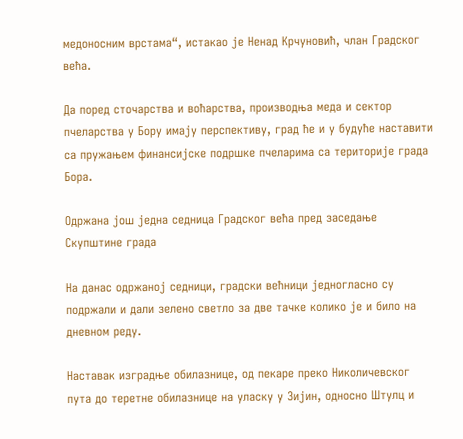медоносним врстама“, истакао је Ненад Крчуновић, члан Градског већа.

Да поред сточарства и воћарства, производња меда и сектор пчеларства у Бору имају перспективу, град ће и у будуће наставити са пружањем финансијске подршке пчеларима са територије града Бора.

Одржана још једна седница Градског већа пред заседање Скупштине града

На данас одржаној седници, градски већници једногласно су подржали и дали зелено светло за две тачке колико је и било на дневном реду.

Наставак изградње обилазнице, од пекаре преко Николичевског пута до теретне обилазнице на уласку у Зијин, односно Штулц и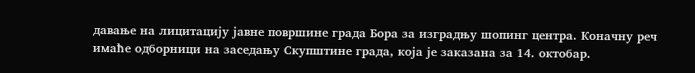давање на лицитацију јавне површине града Бора за изградњу шопинг центра. Коначну реч имаће одборници на заседању Скупштине града, која је заказана за 14. октобар.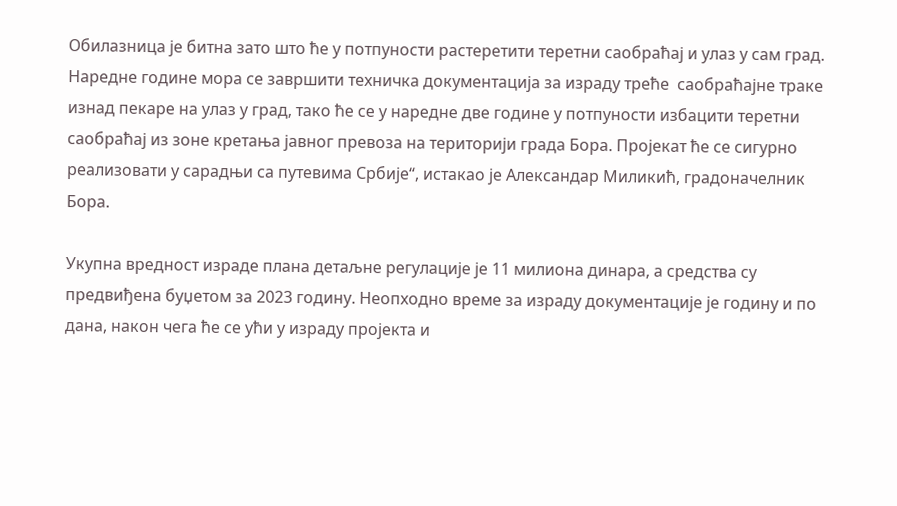Обилазница је битна зато што ће у потпуности растеретити теретни саобраћај и улаз у сам град. Наредне године мора се завршити техничка документација за израду треће  саобраћајне траке изнад пекаре на улаз у град, тако ће се у наредне две године у потпуности избацити теретни саобраћај из зоне кретања јавног превоза на територији града Бора. Пројекат ће се сигурно реализовати у сарадњи са путевима Србије“, истакао је Александар Миликић, градоначелник Бора.

Укупна вредност израде плана детаљне регулације је 11 милиона динара, а средства су предвиђена буџетом за 2023 годину. Неопходно време за израду документације је годину и по дана, након чега ће се ући у израду пројекта и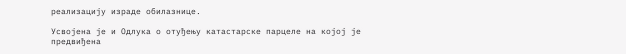реализацију израде обилазнице.

Усвојена је и Одлука о отуђењу катастарске парцеле на којој је предвиђена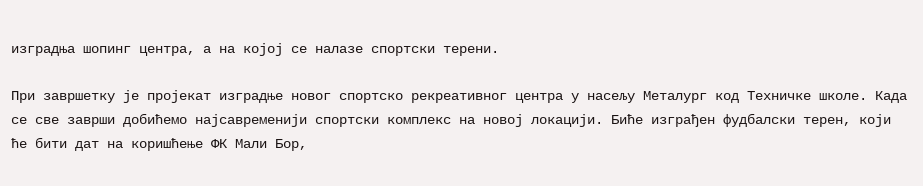изградња шопинг центра, а на којој се налазе спортски терени.

При завршетку је пројекат изградње новог спортско рекреативног центра у насељу Металург код Техничке школе. Када се све заврши добићемо најсавременији спортски комплекс на новој локацији. Биће изграђен фудбалски терен, који ће бити дат на коришћење ФК Мали Бор,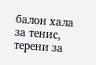балон хала за тенис, терени за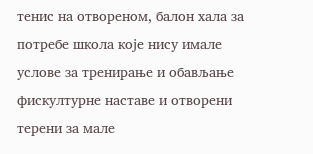тенис на отвореном, балон хала за потребе школа које нису имале услове за тренирање и обављање фискултурне наставе и отворени терени за мале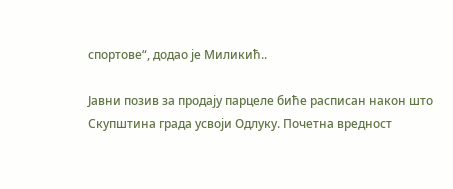спортове“, додао је Миликић..

Јавни позив за продају парцеле биће расписан након што Скупштина града усвоји Одлуку. Почетна вредност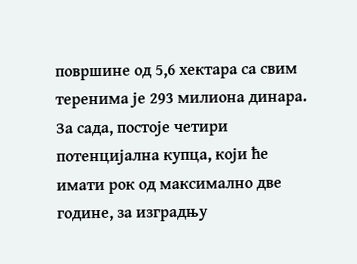површине од 5,6 хектара са свим теренима је 293 милиона динара. За сада, постоје четири потенцијална купца, који ће имати рок од максимално две године, за изградњу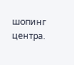шопинг центра.